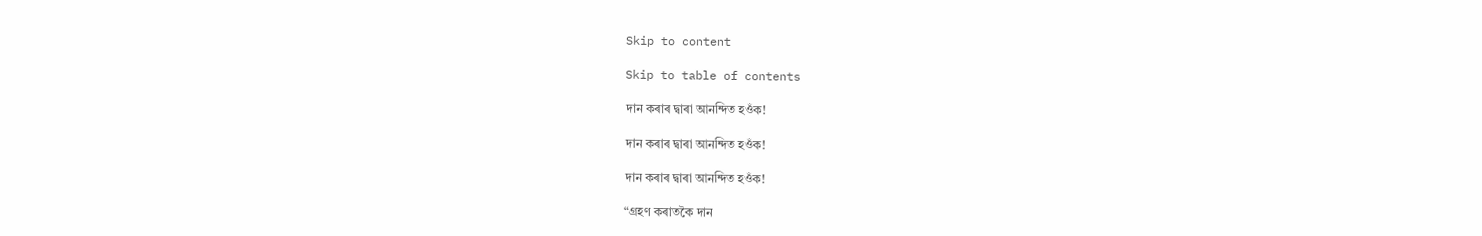Skip to content

Skip to table of contents

দান কৰাৰ দ্বাৰা আনন্দিত হওঁক!

দান কৰাৰ দ্বাৰা আনন্দিত হওঁক!

দান কৰাৰ দ্বাৰা আনন্দিত হওঁক!

“গ্ৰহণ কৰাতকৈ দান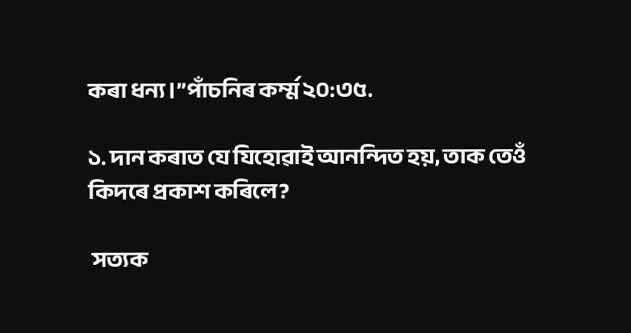কৰা ধন্য।”পাঁচনিৰ কৰ্ম্ম ২০:৩৫.

১. দান কৰাত যে যিহোৱাই আনন্দিত হয়, তাক তেওঁ কিদৰে প্ৰকাশ কৰিলে?

 সত্যক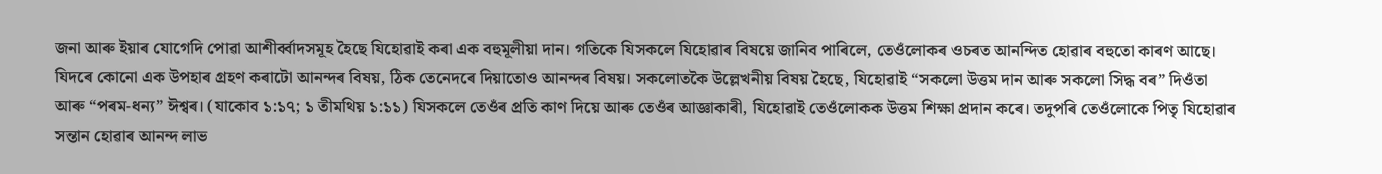জনা আৰু ইয়াৰ যোগেদি পোৱা আশীৰ্ব্বাদসমূহ হৈছে যিহোৱাই কৰা এক বহুমূলীয়া দান। গতিকে যিসকলে যিহোৱাৰ বিষয়ে জানিব পাৰিলে, তেওঁলোকৰ ওচৰত আনন্দিত হোৱাৰ বহুতো কাৰণ আছে। যিদৰে কোনো এক উপহাৰ গ্ৰহণ কৰাটো আনন্দৰ বিষয়, ঠিক তেনেদৰে দিয়াতোও আনন্দৰ বিষয়। সকলোতকৈ উল্লেখনীয় বিষয় হৈছে, যিহোৱাই “সকলো উত্তম দান আৰু সকলো সিদ্ধ বৰ” দিওঁতা আৰু “পৰম-ধন্য” ঈশ্বৰ। (যাকোব ১:১৭; ১ তীমথিয় ১:১১) যিসকলে তেওঁৰ প্ৰতি কাণ দিয়ে আৰু তেওঁৰ আজ্ঞাকাৰী, যিহোৱাই তেওঁলোকক উত্তম শিক্ষা প্ৰদান কৰে। তদুপৰি তেওঁলোকে পিতৃ যিহোৱাৰ সন্তান হোৱাৰ আনন্দ লাভ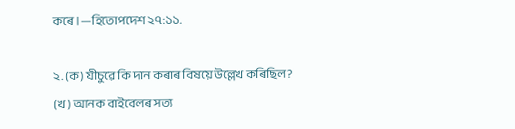কৰে।—হিতোপদেশ ২৭:১১.

২. (ক) যীচুৱে কি দান কৰাৰ বিষয়ে উল্লেখ কৰিছিল? (খ) আনক বাইবেলৰ সত্য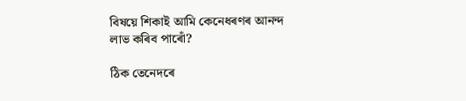বিষয়ে শিকাই আমি কেনেধৰণৰ আনন্দ লাভ কৰিব পাৰোঁ?

ঠিক তেনেদৰে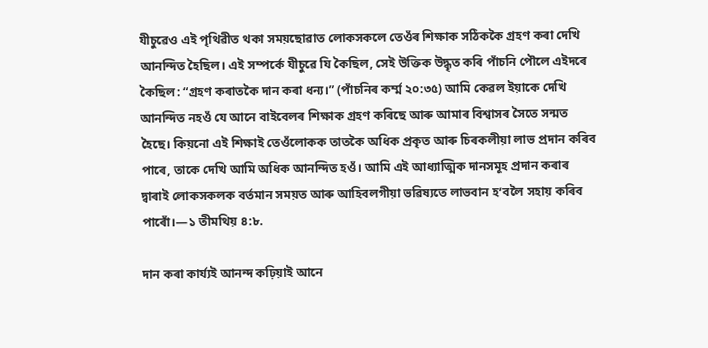যীচুৱেও এই পৃথিৱীত থকা সময়ছোৱাত লোকসকলে তেওঁৰ শিক্ষাক সঠিককৈ গ্ৰহণ কৰা দেখি আনন্দিত হৈছিল। এই সম্পৰ্কে যীচুৱে যি কৈছিল, সেই উক্তিক উদ্ধৃত কৰি পাঁচনি পৌলে এইদৰে কৈছিল: “গ্ৰহণ কৰাতকৈ দান কৰা ধন্য।” (পাঁচনিৰ কৰ্ম্ম ২০:৩৫) আমি কেৱল ইয়াকে দেখি আনন্দিত নহওঁ যে আনে বাইবেলৰ শিক্ষাক গ্ৰহণ কৰিছে আৰু আমাৰ বিশ্বাসৰ সৈতে সন্মত হৈছে। কিয়নো এই শিক্ষাই তেওঁলোকক তাতকৈ অধিক প্ৰকৃত আৰু চিৰকলীয়া লাভ প্ৰদান কৰিব পাৰে, তাকে দেখি আমি অধিক আনন্দিত হওঁ। আমি এই আধ্যাত্মিক দানসমূহ প্ৰদান কৰাৰ দ্বাৰাই লোকসকলক বৰ্তমান সময়ত আৰু আহিবলগীয়া ভৱিষ্যতে লাভবান হʼবলৈ সহায় কৰিব পাৰোঁ।—১ তীমথিয় ৪:৮.

দান কৰা কাৰ্য্যই আনন্দ কঢ়িয়াই আনে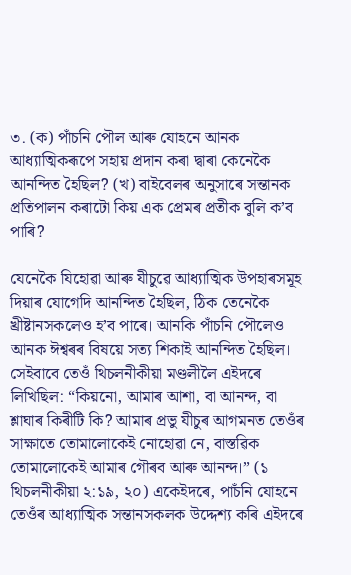৩. (ক) পাঁচনি পৌল আৰু যোহনে আনক আধ্যাত্মিকৰূপে সহায় প্ৰদান কৰা দ্বাৰা কেনেকৈ আনন্দিত হৈছিল? (খ) বাইবেলৰ অনুসাৰে সন্তানক প্ৰতিপালন কৰাটো কিয় এক প্ৰেমৰ প্ৰতীক বুলি কʼব পাৰি?

যেনেকৈ যিহোৱা আৰু যীচুৱে আধ্যাত্মিক উপহাৰসমূহ দিয়াৰ যোগেদি আনন্দিত হৈছিল, ঠিক তেনেকৈ খ্ৰীষ্টানসকলেও হʼব পাৰে। আনকি পাঁচনি পৌলেও আনক ঈশ্বৰৰ বিষয়ে সত্য শিকাই আনন্দিত হৈছিল। সেইবাবে তেওঁ থিচলনীকীয়া মণ্ডলীলৈ এইদৰে লিখিছিল: “কিয়নো, আমাৰ আশা, বা আনন্দ, বা শ্লাঘাৰ কিৰীটি কি? আমাৰ প্ৰভু যীচুৰ আগমনত তেওঁৰ সাক্ষাতে তোমালোকেই নোহোৱা নে, বাস্তৱিক তোমালোকেই আমাৰ গৌৰব আৰু আনন্দ।” (১ থিচলনীকীয়া ২:১৯, ২০) একেইদৰে, পাচঁনি যোহনে তেওঁৰ আধ্যাত্মিক সন্তানসকলক উদ্দেশ্য কৰি এইদৰে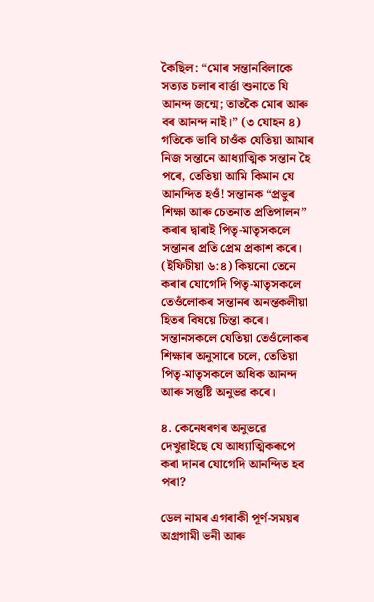কৈছিল: “মোৰ সন্তানবিলাকে সত্যত চলাৰ বাৰ্ত্তা শুনাতে যি আনন্দ জন্মে; তাতকৈ মোৰ আৰু বৰ আনন্দ নাই।” (৩ যোহন ৪) গতিকে ভাবি চাওঁক যেতিয়া আমাৰ নিজ সন্তানে আধ্যাত্মিক সন্তান হৈ পৰে, তেতিয়া আমি কিমান যে আনন্দিত হওঁ! সন্তানক “প্ৰভুৰ শিক্ষা আৰু চেতনাত প্ৰতিপালন” কৰাৰ দ্বাৰাই পিতৃ-মাতৃসকলে সন্তানৰ প্ৰতি প্ৰেম প্ৰকাশ কৰে। (ইফিচীয়া ৬:৪) কিয়নো তেনে কৰাৰ যোগেদি পিতৃ-মাতৃসকলে তেওঁলোকৰ সন্তানৰ অনন্তকলীয়া হিতৰ বিষয়ে চিন্তা কৰে। সন্তানসকলে যেতিয়া তেওঁলোকৰ শিক্ষাৰ অনুসাৰে চলে, তেতিয়া পিতৃ-মাতৃসকলে অধিক আনন্দ আৰু সন্তুষ্টি অনুভৱ কৰে।

৪. কেনেধৰণৰ অনুভৱে দেখুৱাইছে যে আধ্যাত্মিকৰূপে কৰা দানৰ যোগেদি আনন্দিত হব পৰা?

ডেল নামৰ এগৰাকী পূৰ্ণ-সময়ৰ অগ্ৰগামী ভনী আৰু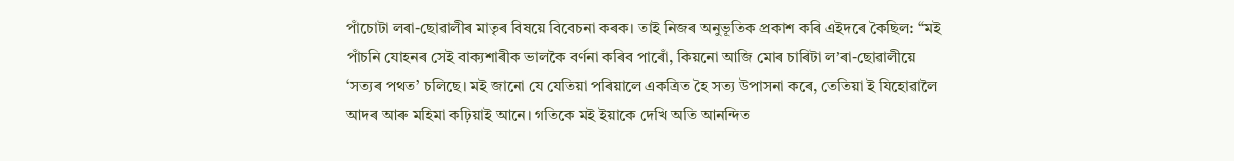পাঁচোটা লৰা-ছোৱালীৰ মাতৃৰ বিষয়ে বিবেচনা কৰক। তাই নিজৰ অনুভূতিক প্ৰকাশ কৰি এইদৰে কৈছিল: “মই পাঁচনি যোহনৰ সেই বাক্যশাৰীক ভালকৈ বৰ্ণনা কৰিব পাৰোঁ, কিয়নো আজি মোৰ চাৰিটা লʼৰা-ছোৱালীয়ে ‘সত্যৰ পথত’ চলিছে। মই জানো যে যেতিয়া পৰিয়ালে একত্ৰিত হৈ সত্য উপাসনা কৰে, তেতিয়া ই যিহোৱালৈ আদৰ আৰু মহিমা কঢ়িয়াই আনে। গতিকে মই ইয়াকে দেখি অতি আনন্দিত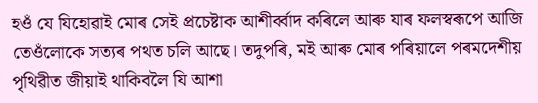হওঁ যে যিহোৱাই মোৰ সেই প্ৰচেষ্টাক আশীৰ্ব্বাদ কৰিলে আৰু যাৰ ফলস্বৰূপে আজি তেওঁলোকে সত্যৰ পথত চলি আছে। তদুপৰি, মই আৰু মোৰ পৰিয়ালে পৰমদেশীয় পৃথিৱীত জীয়াই থাকিবলৈ যি আশা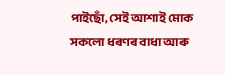পাইছোঁ, সেই আশাই মোক সকলো ধৰণৰ বাধা আৰু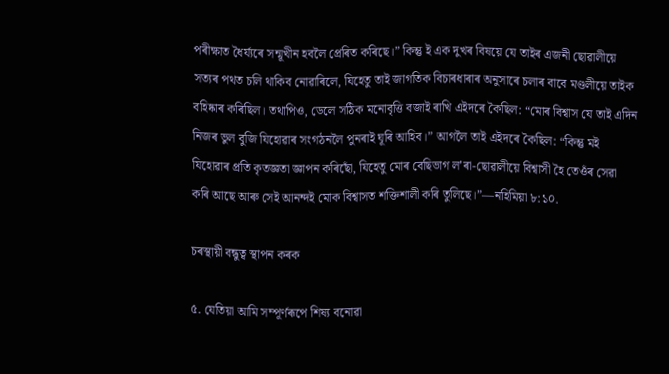পৰীক্ষাত ধৈৰ্য্যৰে সন্মূখীন হবলৈ প্ৰেৰিত কৰিছে।” কিন্তু ই এক দুখৰ বিষয়ে যে তাইৰ এজনী ছোৱালীয়ে সত্যৰ পথত চলি থাকিব নোৱাৰিলে, যিহেতু তাই জাগতিক বিচাৰধাৰাৰ অনুসাৰে চলাৰ বাবে মণ্ডলীয়ে তাইক বহিষ্কাৰ কৰিছিল। তথাপিও, ডেলে সঠিক মনোবৃত্তি বজাই ৰাখি এইদৰে কৈছিল: “মোৰ বিশ্বাস যে তাই এদিন নিজৰ ভুল বুজি যিহোৱাৰ সংগঠনলৈ পুনৰাই ঘূৰি আহিব।” আগলৈ তাই এইদৰে কৈছিল: “কিন্তু মই যিহোৱাৰ প্ৰতি কৃতজ্ঞতা জ্ঞাপন কৰিছোঁ, যিহেতু মোৰ বেছিভাগ লʼৰা-ছোৱালীয়ে বিশ্বাসী হৈ তেওঁৰ সেৱা কৰি আছে আৰু সেই আনন্দই মোক বিশ্বাসত শক্তিশালী কৰি তুলিছে।”—নহিমিয়া ৮:১০.

চৰস্থায়ী বন্ধুত্ব স্থাপন কৰক

৫. যেতিয়া আমি সম্পূৰ্ণৰূপে শিষ্য বনোৱা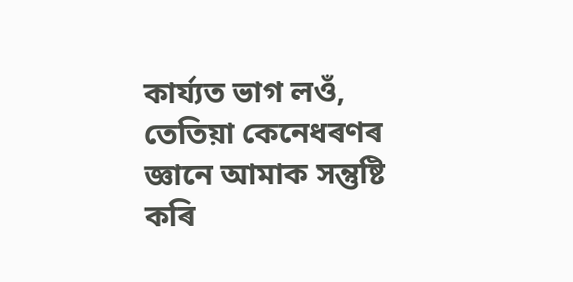কাৰ্য্যত ভাগ লওঁ, তেতিয়া কেনেধৰণৰ জ্ঞানে আমাক সন্তুষ্টি কৰি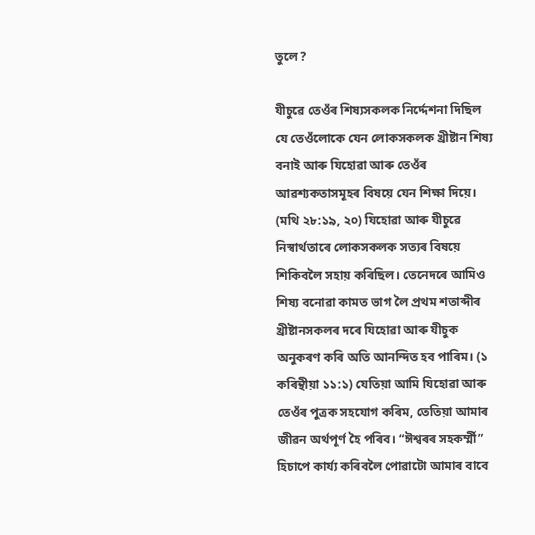তুলে?

যীচুৱে তেওঁৰ শিষ্যসকলক নিৰ্দ্দেশনা দিছিল যে তেওঁলোকে যেন লোকসকলক খ্ৰীষ্টান শিষ্য বনাই আৰু যিহোৱা আৰু তেওঁৰ আৱশ্যকতাসমূহৰ বিষয়ে যেন শিক্ষা দিয়ে। (মথি ২৮:১৯, ২০) যিহোৱা আৰু যীচুৱে নিস্বাৰ্থতাৰে লোকসকলক সত্যৰ বিষয়ে শিকিবলৈ সহায় কৰিছিল। তেনেদৰে আমিও শিষ্য বনোৱা কামত ভাগ লৈ প্ৰথম শতাব্দীৰ খ্ৰীষ্টানসকলৰ দৰে যিহোৱা আৰু যীচুক অনুকৰণ কৰি অতি আনন্দিত হব পাৰিম। (১ কৰিন্থীয়া ১১:১) যেতিয়া আমি যিহোৱা আৰু তেওঁৰ পুত্ৰক সহযোগ কৰিম, তেতিয়া আমাৰ জীৱন অৰ্থপূৰ্ণ হৈ পৰিব। “ঈশ্বৰৰ সহকৰ্ম্মী” হিচাপে কাৰ্য্য কৰিবলৈ পোৱাটো আমাৰ বাবে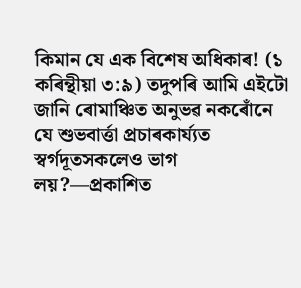কিমান যে এক বিশেষ অধিকাৰ! (১ কৰিন্থীয়া ৩:৯) তদুপৰি আমি এইটো জানি ৰোমাঞ্চিত অনুভৱ নকৰোঁনে যে শুভবাৰ্ত্তা প্ৰচাৰকাৰ্য্যত স্বৰ্গদূতসকলেও ভাগ লয়?—প্ৰকাশিত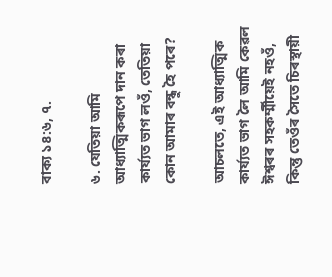বাক্য ১৪:৬, ৭.

৬. যেতিয়া আমি আধ্যাত্মিকৰূপে দান কৰা কাৰ্য্যত ভাগ লওঁ, তেতিয়া কোন আমাৰ বন্ধু হৈ পৰে?

আচলতে, এই আধ্যাত্মিক কাৰ্য্যত ভাগ লৈ আমি কেৱল ঈশ্বৰৰ সহকৰ্ম্মীয়েই নহওঁ, কিন্তু তেওঁৰ সৈতে চিৰস্থায়ী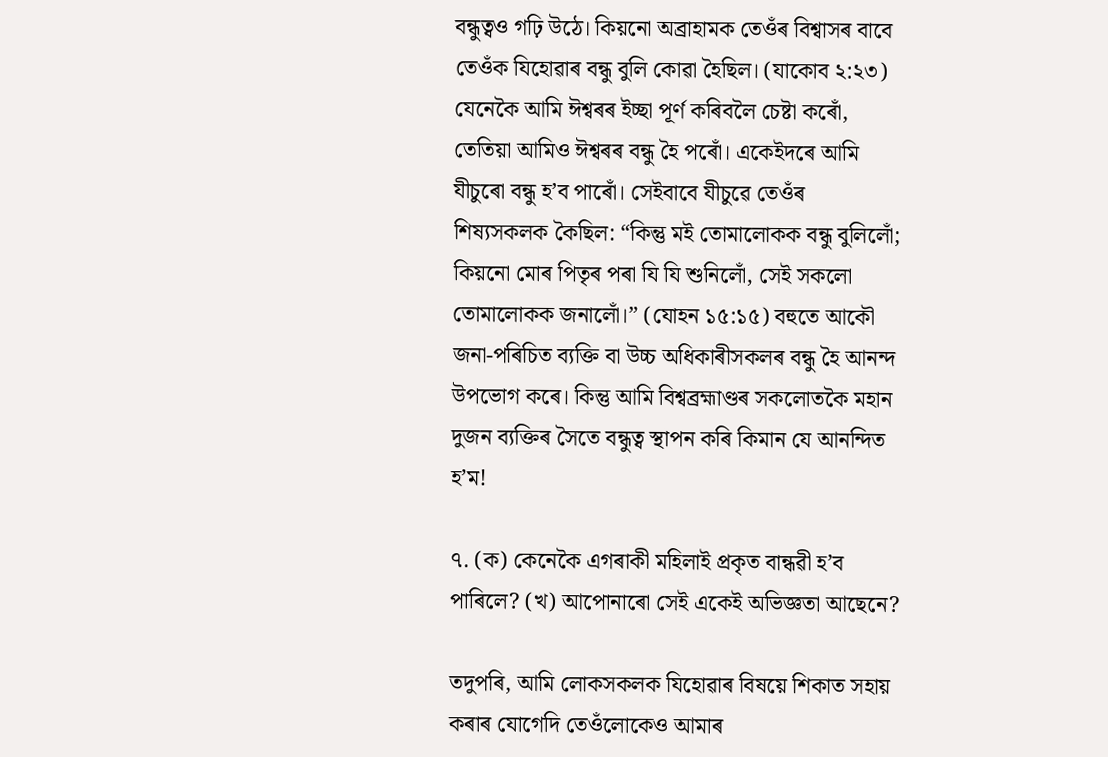বন্ধুত্বও গঢ়ি উঠে। কিয়নো অব্ৰাহামক তেওঁৰ বিশ্বাসৰ বাবে তেওঁক যিহোৱাৰ বন্ধু বুলি কোৱা হৈছিল। (যাকোব ২:২৩) যেনেকৈ আমি ঈশ্বৰৰ ইচ্ছা পূৰ্ণ কৰিবলৈ চেষ্টা কৰোঁ, তেতিয়া আমিও ঈশ্বৰৰ বন্ধু হৈ পৰোঁ। একেইদৰে আমি যীচুৰো বন্ধু হʼব পাৰোঁ। সেইবাবে যীচুৱে তেওঁৰ শিষ্যসকলক কৈছিল: “কিন্তু মই তোমালোকক বন্ধু বুলিলোঁ; কিয়নো মোৰ পিতৃৰ পৰা যি যি শুনিলোঁ, সেই সকলো তোমালোকক জনালোঁ।” (যোহন ১৫:১৫) বহুতে আকৌ জনা-পৰিচিত ব্যক্তি বা উচ্চ অধিকাৰীসকলৰ বন্ধু হৈ আনন্দ উপভোগ কৰে। কিন্তু আমি বিশ্বব্ৰহ্মাণ্ডৰ সকলোতকৈ মহান দুজন ব্যক্তিৰ সৈতে বন্ধুত্ব স্থাপন কৰি কিমান যে আনন্দিত হʼম!

৭. (ক) কেনেকৈ এগৰাকী মহিলাই প্ৰকৃত বান্ধৱী হʼব পাৰিলে? (খ) আপোনাৰো সেই একেই অভিজ্ঞতা আছেনে?

তদুপৰি, আমি লোকসকলক যিহোৱাৰ বিষয়ে শিকাত সহায় কৰাৰ যোগেদি তেওঁলোকেও আমাৰ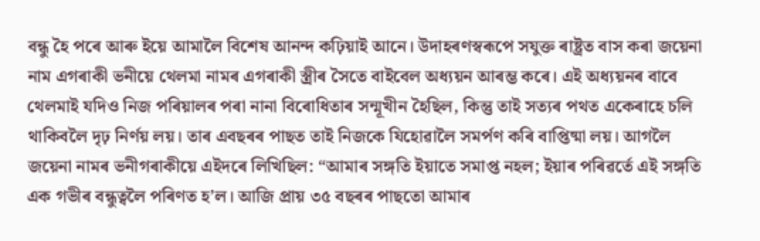বন্ধু হৈ পৰে আৰু ইয়ে আমালৈ বিশেষ আনন্দ কঢ়িয়াই আনে। উদাহৰণস্বৰূপে সযুক্ত ৰাষ্ট্ৰত বাস কৰা জয়েনা নাম এগৰাকী ভনীয়ে থেলমা নামৰ এগৰাকী স্ত্ৰীৰ সৈতে বাইবেল অধ্যয়ন আৰম্ভ কৰে। এই অধ্যয়নৰ বাবে থেলমাই যদিও নিজ পৰিয়ালৰ পৰা নানা বিৰোধিতাৰ সন্মূখীন হৈছিল, কিন্তু তাই সত্যৰ পথত একেৰাহে চলি থাকিবলৈ দৃঢ় নিৰ্ণয় লয়। তাৰ এবছৰৰ পাছত তাই নিজকে যিহোৱালৈ সমৰ্পণ কৰি বাপ্তিষ্মা লয়। আগলৈ জয়েনা নামৰ ভনীগৰাকীয়ে এইদৰে লিখিছিল: “আমাৰ সঙ্গতি ইয়াতে সমাপ্ত নহল; ইয়াৰ পৰিৱৰ্তে এই সঙ্গতি এক গভীৰ বন্ধুত্বলৈ পৰিণত হʼল। আজি প্ৰায় ৩৫ বছৰৰ পাছতো আমাৰ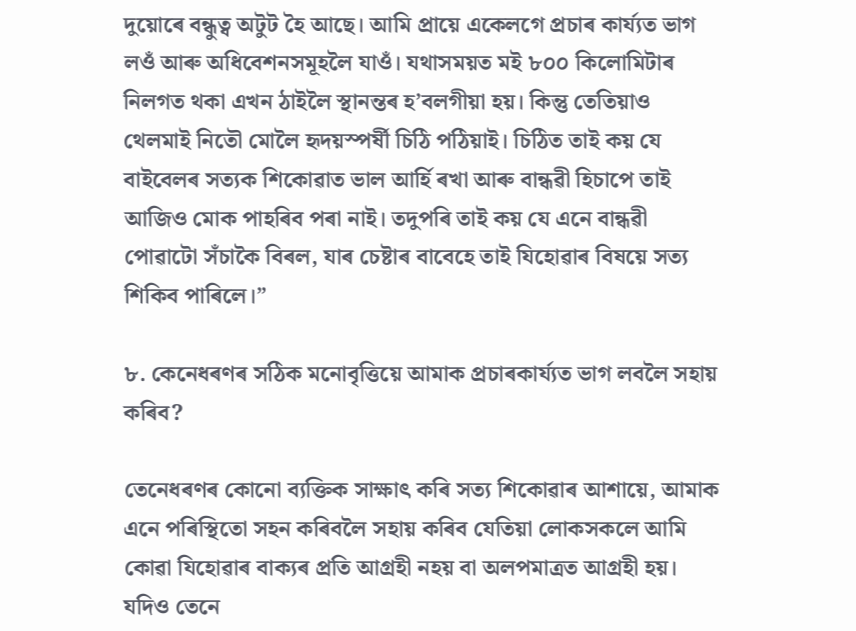দুয়োৰে বন্ধুত্ব অটুট হৈ আছে। আমি প্ৰায়ে একেলগে প্ৰচাৰ কাৰ্য্যত ভাগ লওঁ আৰু অধিবেশনসমূহলৈ যাওঁ। যথাসময়ত মই ৮০০ কিলোমিটাৰ নিলগত থকা এখন ঠাইলৈ স্থানন্তৰ হʼবলগীয়া হয়। কিন্তু তেতিয়াও থেলমাই নিতৌ মোলৈ হৃদয়স্পৰ্ষী চিঠি পঠিয়াই। চিঠিত তাই কয় যে বাইবেলৰ সত্যক শিকোৱাত ভাল আৰ্হি ৰখা আৰু বান্ধৱী হিচাপে তাই আজিও মোক পাহৰিব পৰা নাই। তদুপৰি তাই কয় যে এনে বান্ধৱী পোৱাটো সঁচাকৈ বিৰল, যাৰ চেষ্টাৰ বাবেহে তাই যিহোৱাৰ বিষয়ে সত্য শিকিব পাৰিলে।”

৮. কেনেধৰণৰ সঠিক মনোবৃত্তিয়ে আমাক প্ৰচাৰকাৰ্য্যত ভাগ লবলৈ সহায় কৰিব?

তেনেধৰণৰ কোনো ব্যক্তিক সাক্ষাৎ কৰি সত্য শিকোৱাৰ আশায়ে, আমাক এনে পৰিস্থিতো সহন কৰিবলৈ সহায় কৰিব যেতিয়া লোকসকলে আমি কোৱা যিহোৱাৰ বাক্যৰ প্ৰতি আগ্ৰহী নহয় বা অলপমাত্ৰত আগ্ৰহী হয়। যদিও তেনে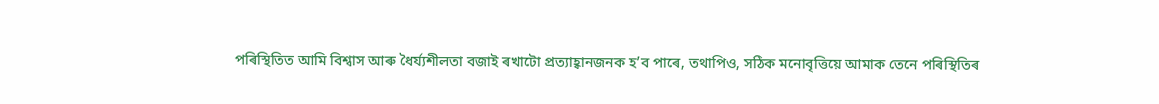পৰিস্থিতিত আমি বিশ্বাস আৰু ধৈৰ্য্যশীলতা বজাই ৰখাটো প্ৰত্যাহ্বানজনক হʼব পাৰে, তথাপিও, সঠিক মনোবৃত্তিয়ে আমাক তেনে পৰিস্থিতিৰ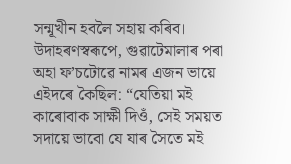সন্মূখীন হবলৈ সহায় কৰিব। উদাহৰণস্বৰূপে, গুৱাটেমালাৰ পৰা অহা ফʼচটোৱে নামৰ এজন ভায়ে এইদৰে কৈছিল: “যেতিয়া মই কাৰোবাক সাক্ষী দিওঁ, সেই সময়ত সদায়ে ভাবো যে যাৰ সৈতে মই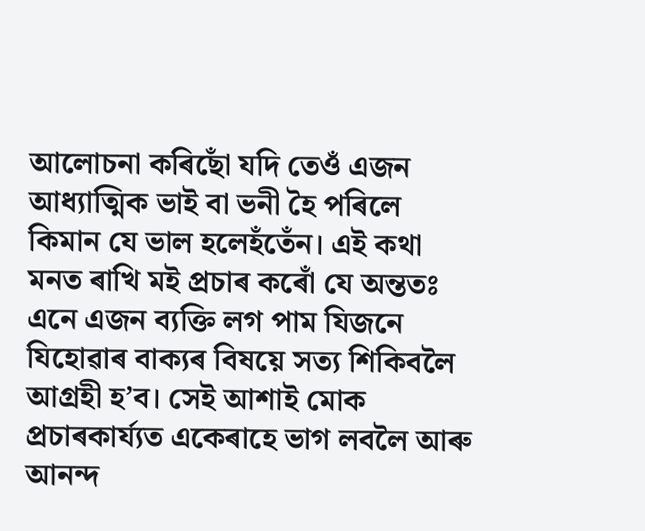আলোচনা কৰিছোঁ যদি তেওঁ এজন আধ্যাত্মিক ভাই বা ভনী হৈ পৰিলে কিমান যে ভাল হলেহঁতেঁন। এই কথা মনত ৰাখি মই প্ৰচাৰ কৰোঁ যে অন্ততঃ এনে এজন ব্যক্তি লগ পাম যিজনে যিহোৱাৰ বাক্যৰ বিষয়ে সত্য শিকিবলৈ আগ্ৰহী হʼব। সেই আশাই মোক প্ৰচাৰকাৰ্য্যত একেৰাহে ভাগ লবলৈ আৰু আনন্দ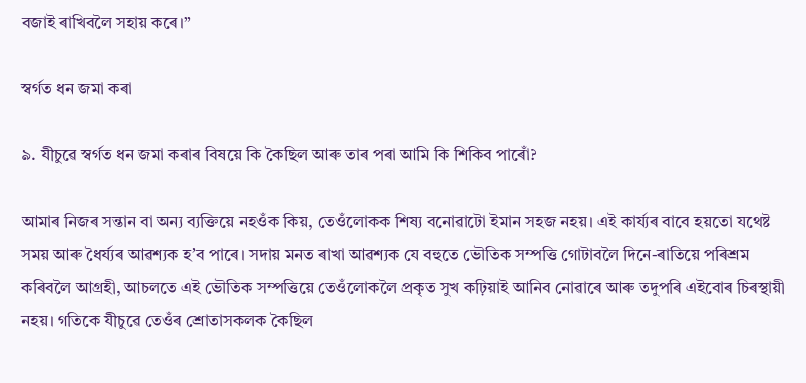বজাই ৰাখিবলৈ সহায় কৰে।”

স্বৰ্গত ধন জমা কৰা

৯. যীচুৱে স্বৰ্গত ধন জমা কৰাৰ বিষয়ে কি কৈছিল আৰু তাৰ পৰা আমি কি শিকিব পাৰোঁ?

আমাৰ নিজৰ সন্তান বা অন্য ব্যক্তিয়ে নহওঁক কিয়, তেওঁলোকক শিষ্য বনোৱাটো ইমান সহজ নহয়। এই কাৰ্য্যৰ বাবে হয়তো যথেষ্ট সময় আৰু ধৈৰ্য্যৰ আৱশ্যক হʼব পাৰে। সদায় মনত ৰাখা আৱশ্যক যে বহুতে ভৌতিক সম্পত্তি গোটাবলৈ দিনে-ৰাতিয়ে পৰিশ্ৰম কৰিবলৈ আগ্ৰহী, আচলতে এই ভৌতিক সম্পত্তিয়ে তেওঁলোকলৈ প্ৰকৃত সুখ কঢ়িয়াই আনিব নোৱাৰে আৰু তদুপৰি এইবোৰ চিৰস্থায়ী নহয়। গতিকে যীচুৱে তেওঁৰ শ্ৰোতাসকলক কৈছিল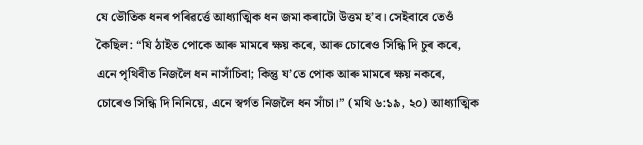যে ভৌতিক ধনৰ পৰিৱৰ্ত্তে আধ্যাত্মিক ধন জমা কৰাটো উত্তম হʼব। সেইবাবে তেওঁ কৈছিল: “যি ঠাইত পোকে আৰু মামৰে ক্ষয় কৰে, আৰু চোৰেও সিন্ধি দি চুৰ কৰে, এনে পৃথিবীত নিজলৈ ধন নাসাঁচিবা; কিন্তু যʼতে পোক আৰু মামৰে ক্ষয় নকৰে, চোৰেও সিন্ধি দি নিনিয়ে, এনে স্বৰ্গত নিজলৈ ধন সাঁচা।” (মথি ৬:১৯, ২০) আধ্যাত্মিক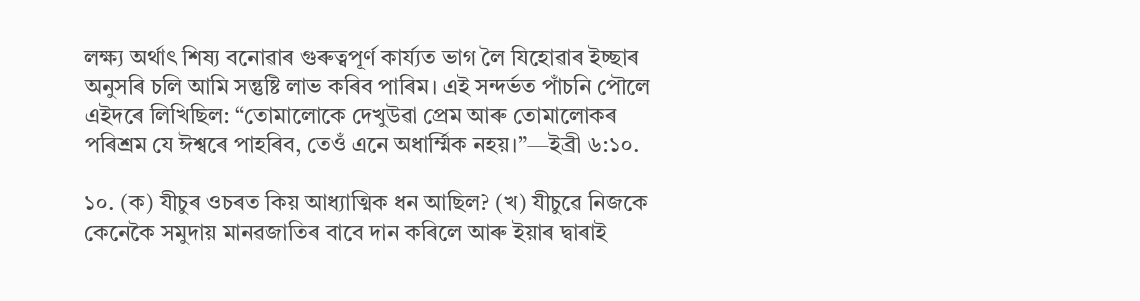লক্ষ্য অৰ্থাৎ শিষ্য বনোৱাৰ গুৰুত্বপূৰ্ণ কাৰ্য্যত ভাগ লৈ যিহোৱাৰ ইচ্ছাৰ অনুসৰি চলি আমি সন্তুষ্টি লাভ কৰিব পাৰিম। এই সন্দৰ্ভত পাঁচনি পৌলে এইদৰে লিখিছিল: “তোমালোকে দেখুউৱা প্ৰেম আৰু তোমালোকৰ পৰিশ্ৰম যে ঈশ্বৰে পাহৰিব, তেওঁ এনে অধাৰ্ম্মিক নহয়।”—ইব্ৰী ৬:১০.

১০. (ক) যীচুৰ ওচৰত কিয় আধ্যাত্মিক ধন আছিল? (খ) যীচুৱে নিজকে কেনেকৈ সমুদায় মানৱজাতিৰ বাবে দান কৰিলে আৰু ইয়াৰ দ্বাৰাই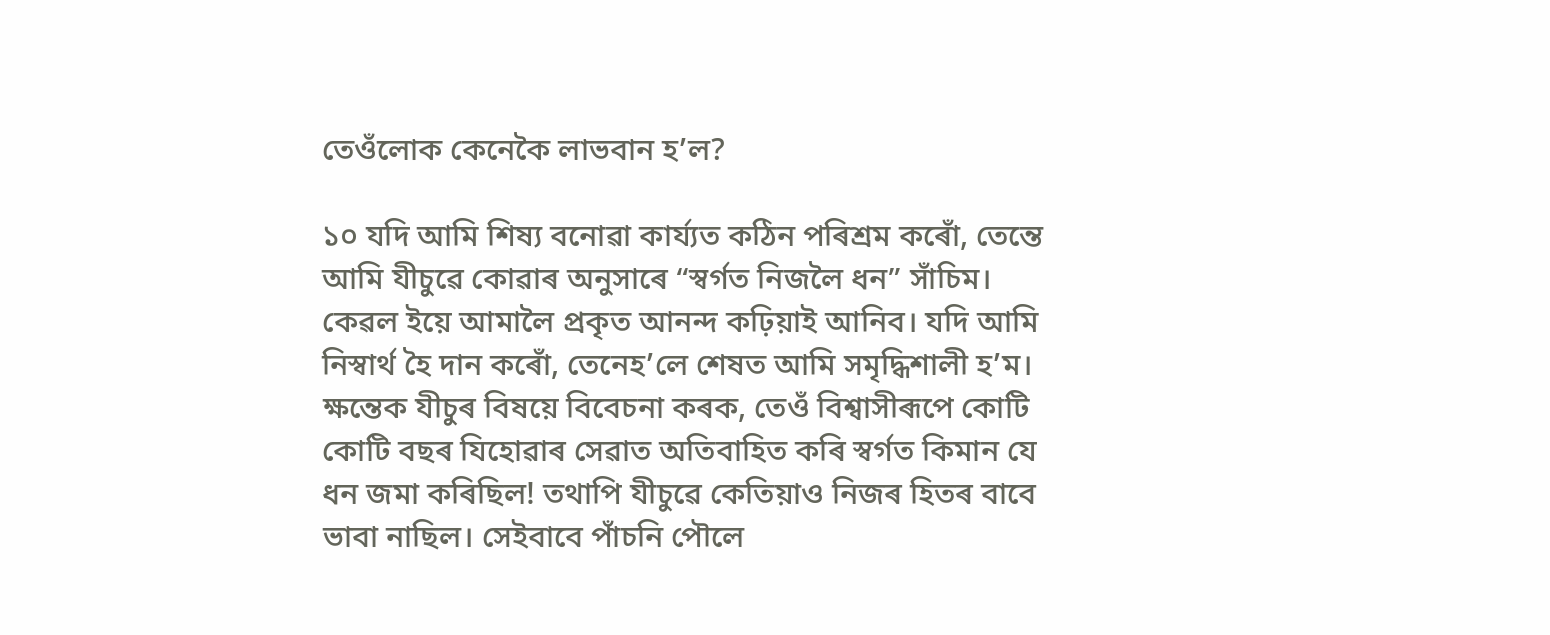তেওঁলোক কেনেকৈ লাভবান হʼল?

১০ যদি আমি শিষ্য বনোৱা কাৰ্য্যত কঠিন পৰিশ্ৰম কৰোঁ, তেন্তে আমি যীচুৱে কোৱাৰ অনুসাৰে “স্বৰ্গত নিজলৈ ধন” সাঁচিম। কেৱল ইয়ে আমালৈ প্ৰকৃত আনন্দ কঢ়িয়াই আনিব। যদি আমি নিস্বাৰ্থ হৈ দান কৰোঁ, তেনেহʼলে শেষত আমি সমৃদ্ধিশালী হʼম। ক্ষন্তেক যীচুৰ বিষয়ে বিবেচনা কৰক, তেওঁ বিশ্বাসীৰূপে কোটি কোটি বছৰ যিহোৱাৰ সেৱাত অতিবাহিত কৰি স্বৰ্গত কিমান যে ধন জমা কৰিছিল! তথাপি যীচুৱে কেতিয়াও নিজৰ হিতৰ বাবে ভাবা নাছিল। সেইবাবে পাঁচনি পৌলে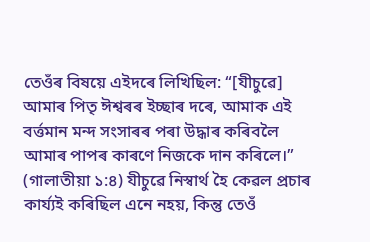তেওঁৰ বিষয়ে এইদৰে লিখিছিল: “[যীচুৱে] আমাৰ পিতৃ ঈশ্বৰৰ ইচ্ছাৰ দৰে, আমাক এই বৰ্ত্তমান মন্দ সংসাৰৰ পৰা উদ্ধাৰ কৰিবলৈ আমাৰ পাপৰ কাৰণে নিজকে দান কৰিলে।” (গালাতীয়া ১:৪) যীচুৱে নিস্বাৰ্থ হৈ কেৱল প্ৰচাৰ কাৰ্য্যই কৰিছিল এনে নহয়, কিন্তু তেওঁ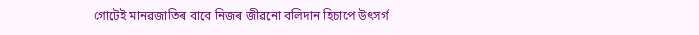গোটেই মানৱজাতিৰ বাবে নিজৰ জীৱনো বলিদান হিচাপে উৎসৰ্গ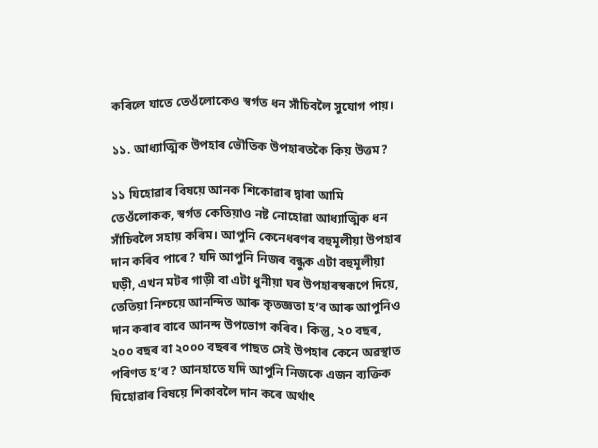কৰিলে যাতে তেওঁলোকেও স্বৰ্গত ধন সাঁচিবলৈ সুযোগ পায়।

১১. আধ্যাত্মিক উপহাৰ ভৌতিক উপহাৰতকৈ কিয় উত্তম?

১১ যিহোৱাৰ বিষয়ে আনক শিকোৱাৰ দ্বাৰা আমি তেওঁলোকক, স্বৰ্গত কেতিয়াও নষ্ট নোহোৱা আধ্যাত্মিক ধন সাঁচিবলৈ সহায় কৰিম। আপুনি কেনেধৰণৰ বহুমূলীয়া উপহাৰ দান কৰিব পাৰে? যদি আপুনি নিজৰ বন্ধুক এটা বহুমূলীয়া ঘড়ী, এখন মটৰ গাড়ী বা এটা ধুনীয়া ঘৰ উপহাৰস্বৰূপে দিয়ে, তেতিয়া নিশ্চয়ে আনন্দিত আৰু কৃতজ্ঞতা হʼব আৰু আপুনিও দান কৰাৰ বাবে আনন্দ উপভোগ কৰিব। কিন্তু, ২০ বছৰ, ২০০ বছৰ বা ২০০০ বছৰৰ পাছত সেই উপহাৰ কেনে অৱস্থাত পৰিণত হʼব? আনহাতে যদি আপুনি নিজকে এজন ব্যক্তিক যিহোৱাৰ বিষয়ে শিকাবলৈ দান কৰে অৰ্থাৎ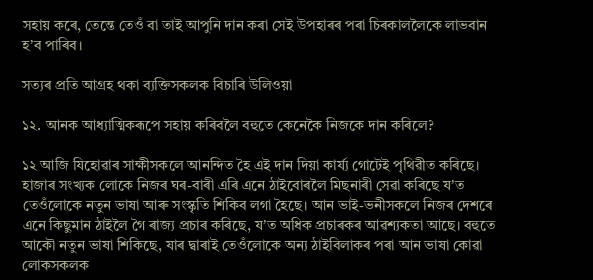সহায় কৰে, তেন্তে তেওঁ বা তাই আপুনি দান কৰা সেই উপহাৰৰ পৰা চিৰকাললৈকে লাভবান হʼব পাৰিব।

সত্যৰ প্ৰতি আগ্ৰহ থকা ব্যক্তিসকলক বিচাৰি উলিওয়া

১২. আনক আধ্যাত্মিকৰূপে সহায় কৰিবলৈ বহুতে কেনেকৈ নিজকে দান কৰিলে?

১২ আজি যিহোৱাৰ সাক্ষীসকলে আনন্দিত হৈ এই দান দিয়া কাৰ্য্য গোটেই পৃথিৱীত কৰিছে। হাজাৰ সংখ্যক লোকে নিজৰ ঘৰ-বাৰী এৰি এনে ঠাইবোৰলৈ মিছনাৰী সেৱা কৰিছে যʼত তেওঁলোকে নতুন ভাষা আৰু সংস্কৃতি শিকিব লগা হৈছে। আন ভাই-ভনীসকলে নিজৰ দেশৰে এনে কিছুমান ঠাইলৈ গৈ ৰাজ্য প্ৰচাৰ কৰিছে, যʼত অধিক প্ৰচাৰকৰ আৱশ্যকতা আছে। বহুতে আকৌ নতুন ভাষা শিকিছে, যাৰ দ্বাৰাই তেওঁলোকে অন্য ঠাইবিলাকৰ পৰা আন ভাষা কোৱা লোকসকলক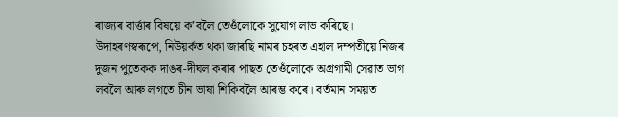ৰাজ্যৰ বাৰ্ত্তাৰ বিষয়ে কʼবলৈ তেওঁলোকে সুযোগ লাভ কৰিছে। উদাহৰণস্বৰূপে, নিউয়ৰ্কত থকা জাৰছি নামৰ চহৰত এহাল দম্পতীয়ে নিজৰ দুজন পুতেকক দাঙৰ-দীঘল কৰাৰ পাছত তেওঁলোকে অগ্ৰগামী সেৱাত ভাগ লবলৈ আৰু লগতে চীন ভাষা শিকিবলৈ আৰম্ভ কৰে। বৰ্তমান সময়ত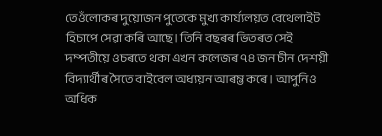তেওঁলোকৰ দুয়োজন পুতেকে মুখ্য কাৰ্য্যলয়ত বেথেলাইট হিচাপে সেৱা কৰি আছে। তিনি বছৰৰ ভিতৰত সেই দম্পতীয়ে ওচৰতে থকা এখন কলেজৰ ৭৪ জন চীন দেশয়ী বিদ্যাৰ্থীৰ সৈতে বাইবেল অধ্যয়ন আৰম্ভ কৰে। আপুনিও অধিক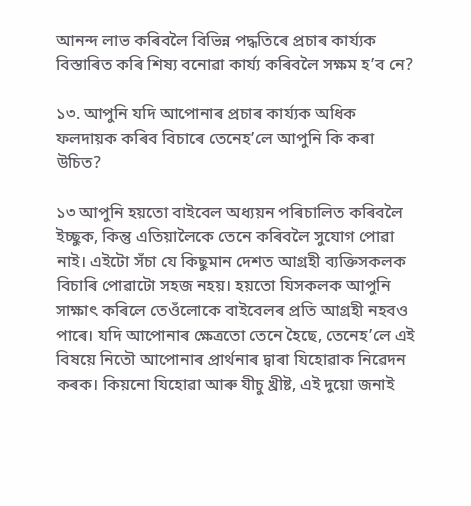আনন্দ লাভ কৰিবলৈ বিভিন্ন পদ্ধতিৰে প্ৰচাৰ কাৰ্য্যক বিস্তাৰিত কৰি শিষ্য বনোৱা কাৰ্য্য কৰিবলৈ সক্ষম হʼব নে?

১৩. আপুনি যদি আপোনাৰ প্ৰচাৰ কাৰ্য্যক অধিক ফলদায়ক কৰিব বিচাৰে তেনেহʼলে আপুনি কি কৰা উচিত?

১৩ আপুনি হয়তো বাইবেল অধ্যয়ন পৰিচালিত কৰিবলৈ ইচ্ছুক, কিন্তু এতিয়ালৈকে তেনে কৰিবলৈ সুযোগ পোৱা নাই। এইটো সঁচা যে কিছুমান দেশত আগ্ৰহী ব্যক্তিসকলক বিচাৰি পোৱাটো সহজ নহয়। হয়তো যিসকলক আপুনি সাক্ষাৎ কৰিলে তেওঁলোকে বাইবেলৰ প্ৰতি আগ্ৰহী নহবও পাৰে। যদি আপোনাৰ ক্ষেত্ৰতো তেনে হৈছে, তেনেহʼলে এই বিষয়ে নিতৌ আপোনাৰ প্ৰাৰ্থনাৰ দ্বাৰা যিহোৱাক নিৱেদন কৰক। কিয়নো যিহোৱা আৰু যীচু খ্ৰীষ্ট, এই দুয়ো জনাই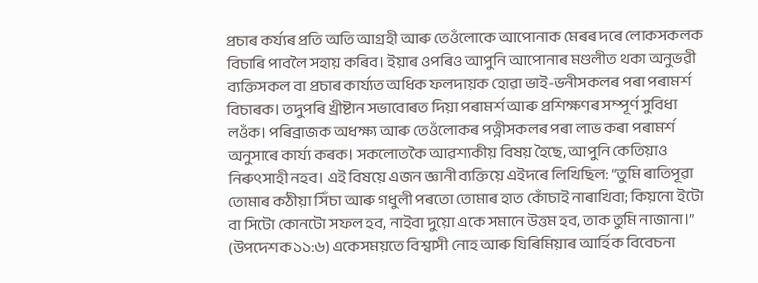প্ৰচাৰ কৰ্য্যৰ প্ৰতি অতি আগ্ৰহী আৰু তেওঁলোকে আপোনাক মেৰৰ দৰে লোকসকলক বিচাৰি পাবলৈ সহায় কৰিব। ইয়াৰ ওপৰিও আপুনি আপোনাৰ মণ্ডলীত থকা অনুভৱী ব্যক্তিসকল বা প্ৰচাৰ কাৰ্য্যত অধিক ফলদায়ক হোৱা ভাই-ভনীসকলৰ পৰা পৰামৰ্শ বিচাৰক। তদুপৰি খ্ৰীষ্টান সভাবোৰত দিয়া পৰামৰ্শ আৰু প্ৰশিক্ষণৰ সম্পূৰ্ণ সুবিধা লওঁক। পৰিব্ৰাজক অধক্ষ্য আৰু তেওঁলোকৰ পত্নীসকলৰ পৰা লাভ কৰা পৰামৰ্শ অনুসাৰে কাৰ্য্য কৰক। সকলোতকৈ আৱশ্যকীয় বিষয় হৈছে, আপুনি কেতিয়াও নিৰুৎসাহী নহব। এই বিষয়ে এজন জ্ঞানী ব্যক্তিয়ে এইদৰে লিখিছিল: “তুমি ৰাতিপূৱা তোমাৰ কঠীয়া সিঁচা আৰু গধুলী পৰতো তোমাৰ হাত কোঁচাই নাৰাখিবা; কিয়নো ইটো বা সিটো কোনটো সফল হব, নাইবা দুয়ো একে সমানে উত্তম হব, তাক তুমি নাজানা।” (উপদেশক ১১:৬) একেসময়তে বিশ্বাসী নোহ আৰু যিৰিমিয়াৰ আৰ্হিক বিবেচনা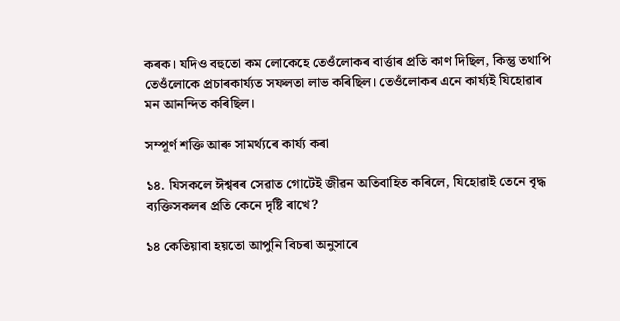কৰক। যদিও বহুতো কম লোকেহে তেওঁলোকৰ বাৰ্ত্তাৰ প্ৰতি কাণ দিছিল, কিন্তু তথাপি তেওঁলোকে প্ৰচাৰকাৰ্য্যত সফলতা লাভ কৰিছিল। তেওঁলোকৰ এনে কাৰ্য্যই যিহোৱাৰ মন আনন্দিত কৰিছিল।

সম্পূৰ্ণ শক্তি আৰু সামৰ্থ্যৰে কাৰ্য্য কৰা

১৪. যিসকলে ঈশ্বৰৰ সেৱাত গোটেই জীৱন অতিবাহিত কৰিলে, যিহোৱাই তেনে বৃদ্ধ ব্যক্তিসকলৰ প্ৰতি কেনে দৃষ্টি ৰাখে?

১৪ কেতিয়াবা হয়তো আপুনি বিচৰা অনুসাৰে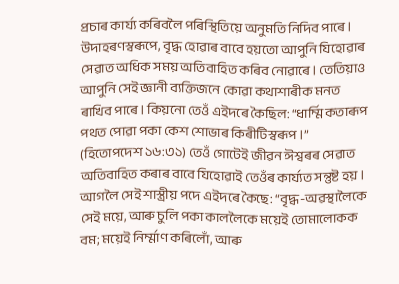প্ৰচাৰ কাৰ্য্য কৰিবলৈ পৰিস্থিতিয়ে অনুমতি নিদিব পাৰে। উদাহৰণস্বৰূপে, বৃদ্ধ হোৱাৰ বাবে হয়তো আপুনি যিহোৱাৰ সেৱাত অধিক সময় অতিবাহিত কৰিব নোৱাৰে। তেতিয়াও আপুনি সেই জ্ঞানী ব্যক্তিজনে কোৱা কথাশাৰীক মনত ৰাখিব পাৰে। কিয়নো তেওঁ এইদৰে কৈছিল: “ধাৰ্ম্মিকতাৰূপ পথত পোৱা পকা কেশ শোভাৰ কিৰীটিস্বৰূপ।” (হিতোপদেশ ১৬:৩১) তেওঁ গোটেই জীৱন ঈশ্বৰৰ সেৱাত অতিবাহিত কৰাৰ বাবে যিহোৱাই তেওঁৰ কাৰ্য্যত সন্তুষ্ট হয়। আগলৈ সেই শাস্ত্ৰীয় পদে এইদৰে কৈছে: “বৃদ্ধ-অৱস্থালৈকে সেই ময়ে, আৰু চুলি পকা কাললৈকে ময়েই তোমালোকক বম; ময়েই নিৰ্ম্মাণ কৰিলোঁ, আৰু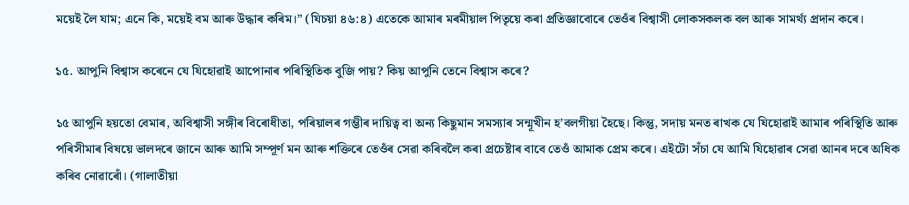ময়েই লৈ যাম; এনে কি, ময়েই বম আৰু উদ্ধাৰ কৰিম।” (যিচয়া ৪৬:৪) এতেকে আমাৰ মৰমীয়াল পিতৃয়ে কৰা প্ৰতিজ্ঞাবোৰে তেওঁৰ বিশ্বাসী লোকসকলক বল আৰু সামৰ্থ্য প্ৰদান কৰে।

১৫. আপুনি বিশ্বাস কৰেনে যে যিহোৱাই আপোনাৰ পৰিস্থিতিক বুজি পায়? কিয় আপুনি তেনে বিশ্বাস কৰে?

১৫ আপুনি হয়তো বেমাৰ, অবিশ্বাসী সঙ্গীৰ বিৰোধীতা, পৰিয়ালৰ গম্ভীৰ দায়িত্ব বা অন্য কিছুমান সমস্যাৰ সন্মূখীন হʼবলগীয়া হৈছে। কিন্তু, সদায় মনত ৰাখক যে যিহোৱাই আমাৰ পৰিস্থিতি আৰু পৰিসীমাৰ বিষয়ে ভালদৰে জানে আৰু আমি সম্পূৰ্ণ মন আৰু শক্তিৰে তেওঁৰ সেৱা কৰিবলৈ কৰা প্ৰচেষ্টাৰ বাবে তেওঁ আমাক প্ৰেম কৰে। এইটো সঁচা যে আমি যিহোৱাৰ সেৱা আনৰ দৰে অধিক কৰিব নোৱাৰোঁ। (গালাতীয়া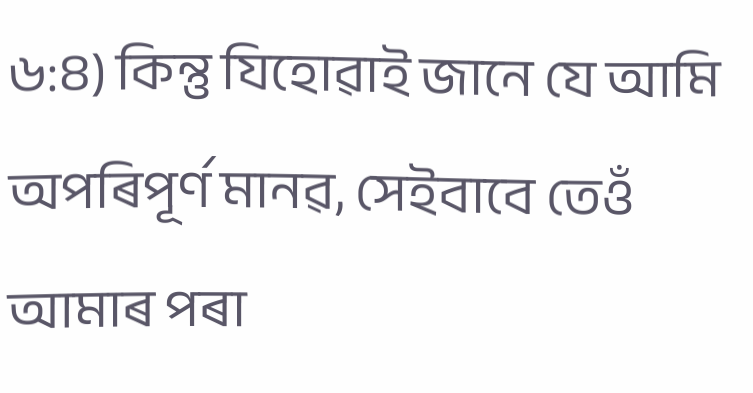৬:৪) কিন্তু যিহোৱাই জানে যে আমি অপৰিপূৰ্ণ মানৱ, সেইবাবে তেওঁ আমাৰ পৰা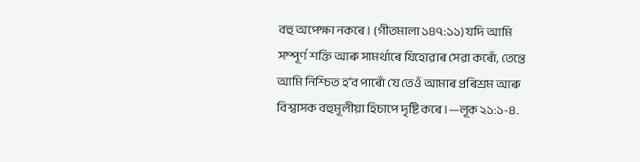বহু অপেক্ষা নকৰে। (গীতমালা ১৪৭:১১) যদি আমি সম্পূৰ্ণ শক্তি আৰু সামৰ্থ্যৰে যিহোৱাৰ সেৱা কৰোঁ, তেন্তে আমি নিশ্চিত হʼব পাৰোঁ যে তেওঁ আমাৰ প্ৰৰিশ্ৰম আৰু বিশ্বাসক বহুমূলীয়া হিচাপে দৃষ্টি কৰে।—লূক ২১:১-৪.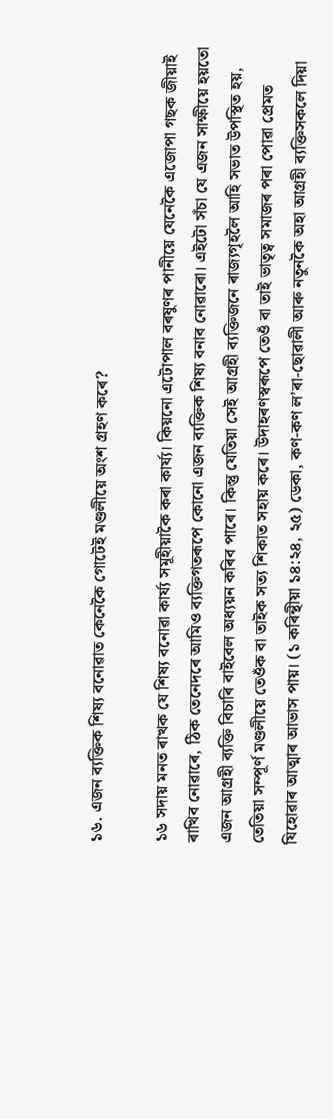১৬. এজন ব্যক্তিক শিষ্য বনোৱাত কেনেকৈ গোটেই মণ্ডলীয়ে অংশ গ্ৰহণ কৰে?

১৬ সদায় মনত ৰাখক যে শিষ্য বনোৱা কাৰ্য্য সমূহীয়াকৈ কৰা কাৰ্য্য। কিয়নো এটোপাল বৰষুণৰ পানীয়ে যেনেকৈ এজোপা গছক জীয়াই ৰাখিব নোৱাৰে, ঠিক তেনেদৰে আমিও ব্যক্তিগতৰূপে কোনো এজন ব্যক্তিক শিষ্য বনাব নোৱাৰো। এইটো সঁচা যে এজন সাক্ষীয়ে হয়তো এজন আগ্ৰহী ব্যক্তি বিচাৰি বাইবেল অধ্যয়ন কৰিব পাৰে। কিন্তু যেতিয়া সেই আগ্ৰহী ব্যক্তিজনে ৰাজ্যগৃহলৈ আহি সভাত উপস্থিত হয়, তেতিয়া সম্পূৰ্ণ মণ্ডলীয়ে তেওঁক বা তাইক সত্য শিকাত সহায় কৰে। উদাহৰণস্বৰূপে তেওঁ বা তাই ভাতৃত্ব সমাজৰ পৰা পোৱা প্ৰেমত যিহোৱাৰ আত্মাৰ আভাস পায়। (১ কৰিন্থীয়া ১৪:২৪, ২৫) ডেকা, কণ-কণ লʼৰা-ছোৱালী আৰু নতুনকৈ অহা আগ্ৰহী ব্যক্তিসকলে দিয়া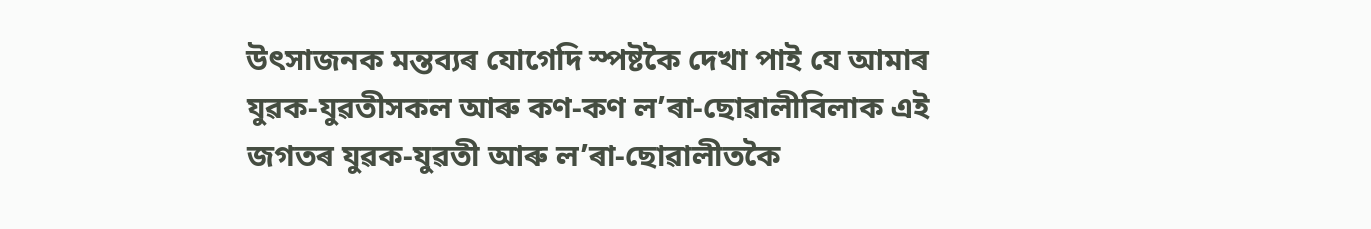উৎসাজনক মন্তব্যৰ যোগেদি স্পষ্টকৈ দেখা পাই যে আমাৰ যুৱক-যুৱতীসকল আৰু কণ-কণ লʼৰা-ছোৱালীবিলাক এই জগতৰ যুৱক-যুৱতী আৰু লʼৰা-ছোৱালীতকৈ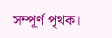সম্পূৰ্ণ পৃথক।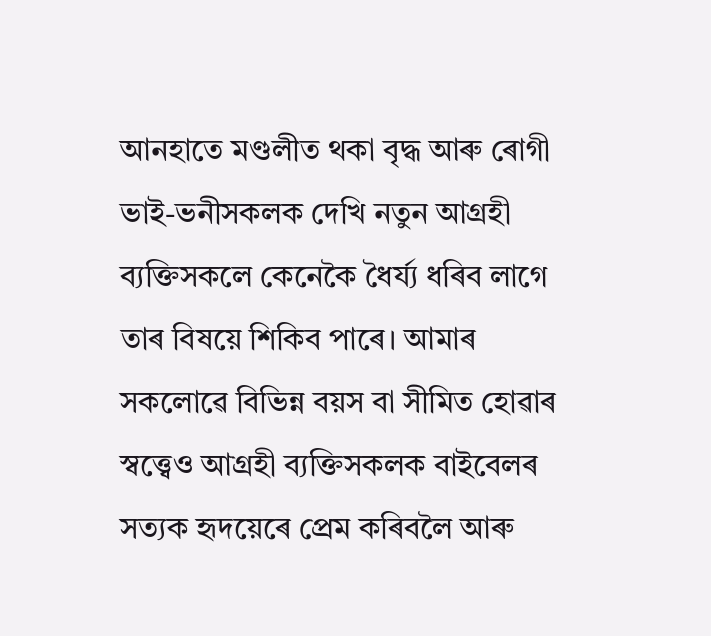আনহাতে মণ্ডলীত থকা বৃদ্ধ আৰু ৰোগী ভাই-ভনীসকলক দেখি নতুন আগ্ৰহী ব্যক্তিসকলে কেনেকৈ ধৈৰ্য্য ধৰিব লাগে তাৰ বিষয়ে শিকিব পাৰে। আমাৰ সকলোৱে বিভিন্ন বয়স বা সীমিত হোৱাৰ স্বত্ত্বেও আগ্ৰহী ব্যক্তিসকলক বাইবেলৰ সত্যক হৃদয়েৰে প্ৰেম কৰিবলৈ আৰু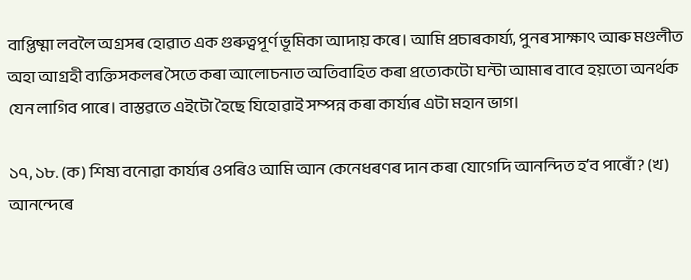বাপ্তিষ্মা লবলৈ অগ্ৰসৰ হোৱাত এক গুৰুত্বপূৰ্ণ ভূমিকা আদায় কৰে। আমি প্ৰচাৰকাৰ্য্য, পুনৰ সাক্ষাৎ আৰু মণ্ডলীত অহা আগ্ৰহী ব্যক্তিসকলৰ সৈতে কৰা আলোচনাত অতিবাহিত কৰা প্ৰত্যেকটো ঘন্টা আমাৰ বাবে হয়তো অনৰ্থক যেন লাগিব পাৰে। বাস্তৱতে এইটো হৈছে যিহোৱাই সম্পন্ন কৰা কাৰ্য্যৰ এটা মহান ভাগ।

১৭, ১৮. (ক) শিষ্য বনোৱা কাৰ্য্যৰ ওপৰিও আমি আন কেনেধৰণৰ দান কৰা যোগেদি আনন্দিত হʼব পাৰোঁ? (খ) আনন্দেৰে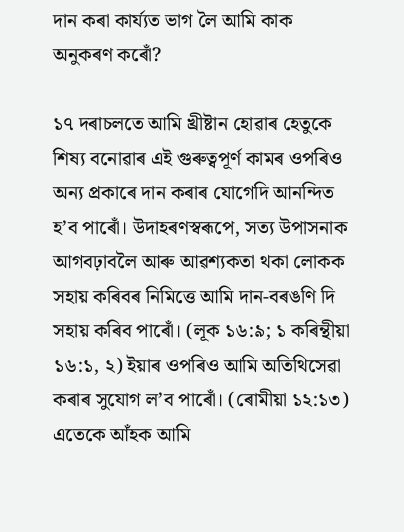দান কৰা কাৰ্য্যত ভাগ লৈ আমি কাক অনুকৰণ কৰোঁ?

১৭ দৰাচলতে আমি খ্ৰীষ্টান হোৱাৰ হেতুকে শিষ্য বনোৱাৰ এই গুৰুত্বপূৰ্ণ কামৰ ওপৰিও অন্য প্ৰকাৰে দান কৰাৰ যোগেদি আনন্দিত হʼব পাৰোঁ। উদাহৰণস্বৰূপে, সত্য উপাসনাক আগবঢ়াবলৈ আৰু আৱশ্যকতা থকা লোকক সহায় কৰিবৰ নিমিত্তে আমি দান-বৰঙণি দি সহায় কৰিব পাৰোঁ। (লূক ১৬:৯; ১ কৰিন্থীয়া ১৬:১, ২) ইয়াৰ ওপৰিও আমি অতিথিসেৱা কৰাৰ সুযোগ লʼব পাৰোঁ। (ৰোমীয়া ১২:১৩) এতেকে আঁহক আমি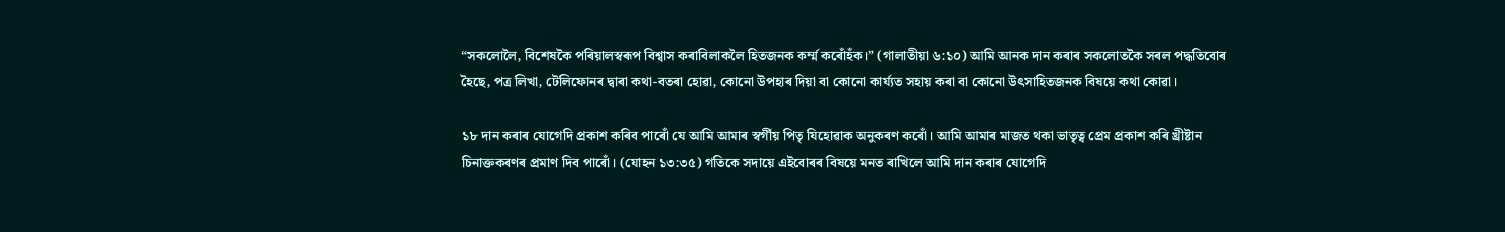“সকলোলৈ, বিশেষকৈ পৰিয়ালস্বৰূপ বিশ্বাস কৰাবিলাকলৈ হিতজনক কৰ্ম্ম কৰোঁহঁক।” (গালাতীয়া ৬:১০) আমি আনক দান কৰাৰ সকলোতকৈ সৰল পদ্ধতিবোৰ হৈছে, পত্ৰ লিখা, টেলিফোনৰ দ্বাৰা কথা-বতৰা হোৱা, কোনো উপহাৰ দিয়া বা কোনো কাৰ্য্যত সহায় কৰা বা কোনো উৎসাহিতজনক বিষয়ে কথা কোৱা।

১৮ দান কৰাৰ যোগেদি প্ৰকাশ কৰিব পাৰোঁ যে আমি আমাৰ স্বৰ্গীয় পিতৃ যিহোৱাক অনুকৰণ কৰোঁ। আমি আমাৰ মাজত থকা ভাতৃত্ব প্ৰেম প্ৰকাশ কৰি খ্ৰীষ্টান চিনাক্তকৰণৰ প্ৰমাণ দিব পাৰোঁ। (যোহন ১৩:৩৫) গতিকে সদায়ে এইবোৰৰ বিষয়ে মনত ৰাখিলে আমি দান কৰাৰ যোগেদি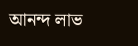আনন্দ লাভ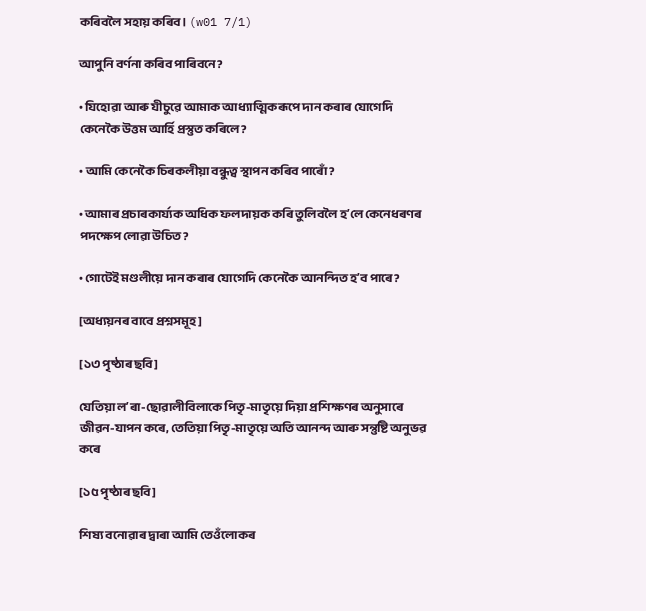কৰিবলৈ সহায় কৰিব। (w01 7/1)

আপুনি বৰ্ণনা কৰিব পাৰিবনে?

• যিহোৱা আৰু যীচুৱে আমাক আধ্যাত্মিকৰূপে দান কৰাৰ যোগেদি কেনেকৈ উত্তম আৰ্হি প্ৰস্তুত কৰিলে?

• আমি কেনেকৈ চিৰকলীয়া বন্ধুত্ব স্থাপন কৰিব পাৰোঁ?

• আমাৰ প্ৰচাৰকাৰ্য্যক অধিক ফলদায়ক কৰি তুলিবলৈ হʼলে কেনেধৰণৰ পদক্ষেপ লোৱা উচিত?

• গোটেই মণ্ডলীয়ে দান কৰাৰ যোগেদি কেনেকৈ আনন্দিত হʼব পাৰে?

[অধ্যয়নৰ বাবে প্ৰশ্নসমূহ]

[১৩ পৃষ্ঠাৰ ছবি]

যেতিয়া লʼৰা-ছোৱালীবিলাকে পিতৃ-মাতৃয়ে দিয়া প্ৰশিক্ষণৰ অনুসাৰে জীৱন-যাপন কৰে, তেতিয়া পিতৃ-মাতৃয়ে অতি আনন্দ আৰু সন্তুষ্টি অনুভৱ কৰে

[১৫ পৃষ্ঠাৰ ছবি]

শিষ্য বনোৱাৰ দ্বাৰা আমি তেওঁলোকৰ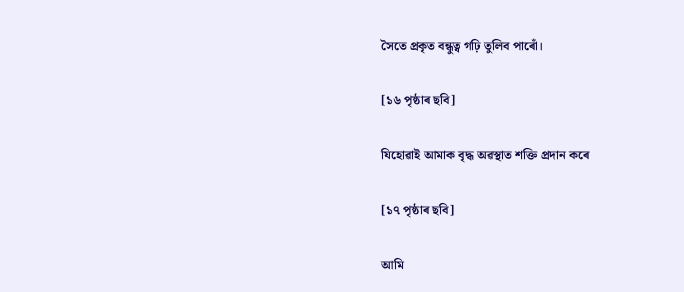সৈতে প্ৰকৃত বন্ধুত্ব গঢ়ি তুলিব পাৰোঁ।

[১৬ পৃষ্ঠাৰ ছবি]

যিহোৱাই আমাক বৃদ্ধ অৱস্থাত শক্তি প্ৰদান কৰে

[১৭ পৃষ্ঠাৰ ছবি]

আমি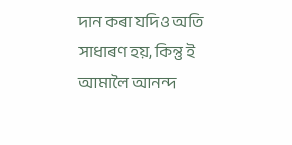দান কৰা যদিও অতি সাধাৰণ হয়, কিন্তু ই আমালৈ আনন্দ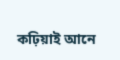কঢ়িয়াই আনে